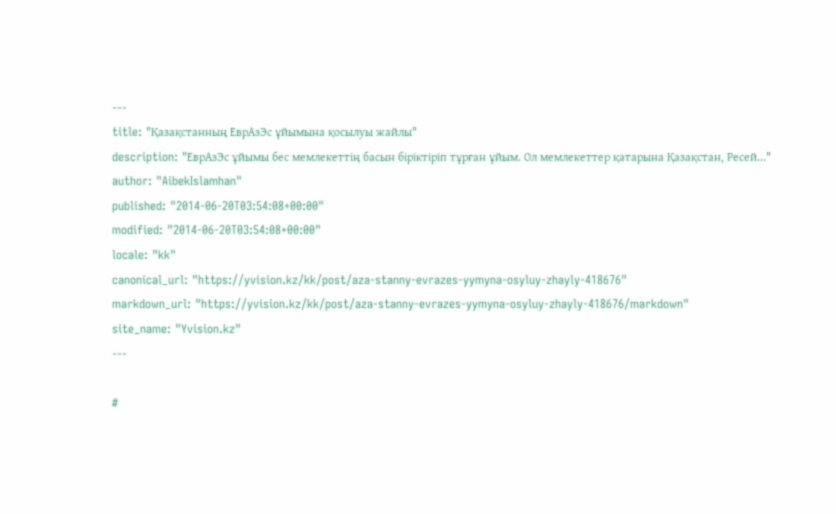---
title: "Қазақстанның ЕврАзЭс ұйымына қосылуы жайлы"
description: "ЕврАзЭс ұйымы бес мемлекеттің басын біріктіріп тұрған ұйым. Ол мемлекеттер қатарына Қазақстан, Ресей..."
author: "AibekIslamhan"
published: "2014-06-20T03:54:08+00:00"
modified: "2014-06-20T03:54:08+00:00"
locale: "kk"
canonical_url: "https://yvision.kz/kk/post/aza-stanny-evrazes-yymyna-osyluy-zhayly-418676"
markdown_url: "https://yvision.kz/kk/post/aza-stanny-evrazes-yymyna-osyluy-zhayly-418676/markdown"
site_name: "Yvision.kz"
---

#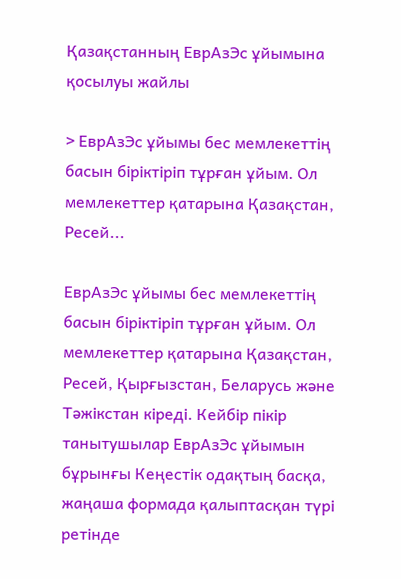Қазақстанның ЕврАзЭс ұйымына қосылуы жайлы

> ЕврАзЭс ұйымы бес мемлекеттің басын біріктіріп тұрған ұйым. Ол мемлекеттер қатарына Қазақстан, Ресей...

ЕврАзЭс ұйымы бес мемлекеттің басын біріктіріп тұрған ұйым. Ол мемлекеттер қатарына Қазақстан, Ресей, Қырғызстан, Беларусь және Тәжікстан кіреді. Кейбір пікір танытушылар ЕврАзЭс ұйымын бұрынғы Кеңестік одақтың басқа, жаңаша формада қалыптасқан түрі ретінде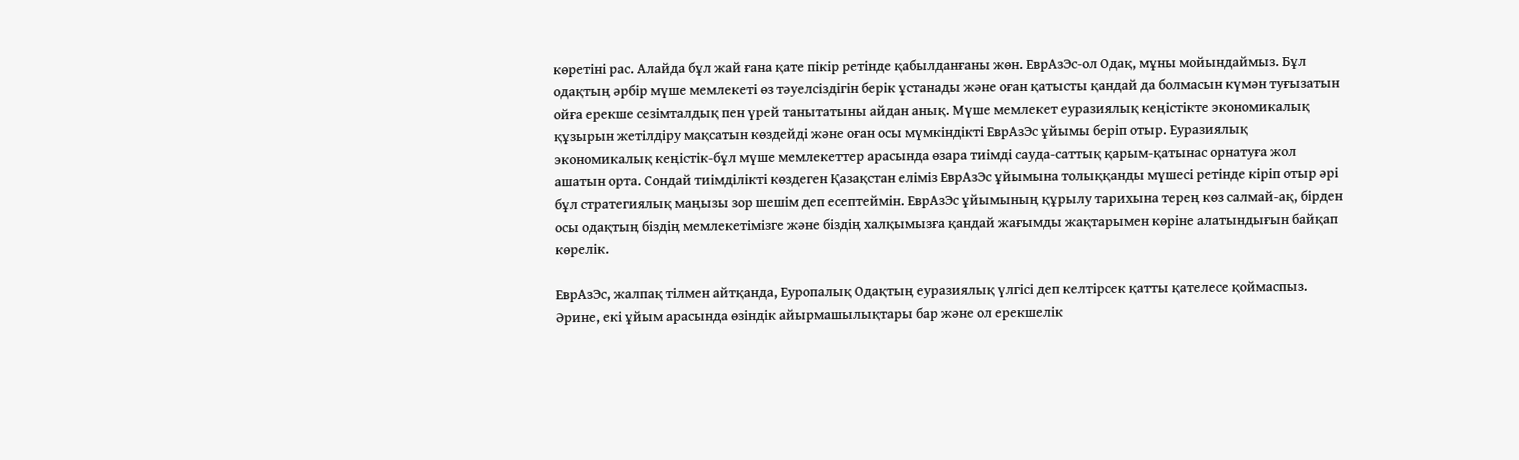көретіні рас. Алайда бұл жай ғана қате пікір ретінде қабылданғаны жөн. ЕврАзЭс-ол Одақ, мұны мойындаймыз. Бұл одақтың әрбір мүше мемлекеті өз тәуелсіздігін берік ұстанады және оған қатысты қандай да болмасын күмән туғызатын ойға ерекше сезімталдық пен үрей танытатыны айдан анық. Мүше мемлекет еуразиялық кеңістікте экономикалық құзырын жетілдіру мақсатын көздейді және оған осы мүмкіндікті ЕврАзЭс ұйымы беріп отыр. Еуразиялық экономикалық кеңістік-бұл мүше мемлекеттер арасында өзара тиімді сауда-саттық қарым-қатынас орнатуға жол ашатын орта. Сондай тиімділікті көздеген Қазақстан еліміз ЕврАзЭс ұйымына толыққанды мүшесі ретінде кіріп отыр әрі бұл стратегиялық маңызы зор шешім деп есептеймін. ЕврАзЭс ұйымының құрылу тарихына терең көз салмай-ақ, бірден осы одақтың біздің мемлекетімізге және біздің халқымызға қандай жағымды жақтарымен көріне алатындығын байқап көрелік.

ЕврАзЭс, жалпақ тілмен айтқанда, Еуропалық Одақтың еуразиялық үлгісі деп келтірсек қатты қателесе қоймаспыз. Әрине, екі ұйым арасында өзіндік айырмашылықтары бар және ол ерекшелік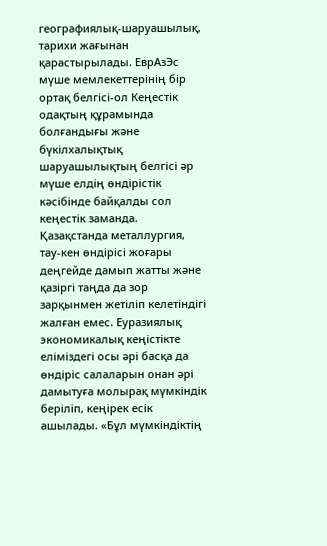географиялық-шаруашылық, тарихи жағынан қарастырылады. ЕврАзЭс мүше мемлекеттерінің бір ортақ белгісі-ол Кеңестік одақтың құрамында болғандығы және бүкілхалықтық шаруашылықтың белгісі әр мүше елдің өндірістік кәсібінде байқалды сол кеңестік заманда. Қазақстанда металлургия, тау-кен өндірісі жоғары деңгейде дамып жатты және қазіргі таңда да зор зарқынмен жетіліп келетіндігі жалған емес. Еуразиялық экономикалық кеңістікте еліміздегі осы әрі басқа да өндіріс салаларын онан әрі дамытуға молырақ мүмкіндік беріліп, кеңірек есік ашылады. «Бұл мүмкіндіктің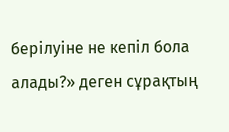берілуіне не кепіл бола алады?» деген сұрақтың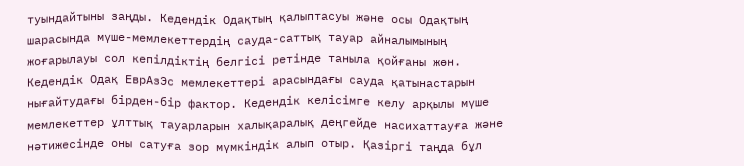туындайтыны заңды. Кедендік Одақтың қалыптасуы және осы Одақтың шарасында мүше-мемлекеттердің сауда-саттық тауар айналымының жоғарылауы сол кепілдіктің белгісі ретінде таныла қойғаны жөн. Кедендік Одақ ЕврАзЭс мемлекеттері арасындағы сауда қатынастарын нығайтудағы бірден-бір фактор. Кедендік келісімге келу арқылы мүше мемлекеттер ұлттық тауарларын халықаралық деңгейде насихаттауға және нәтижесінде оны сатуға зор мүмкіндік алып отыр. Қазіргі таңда бұл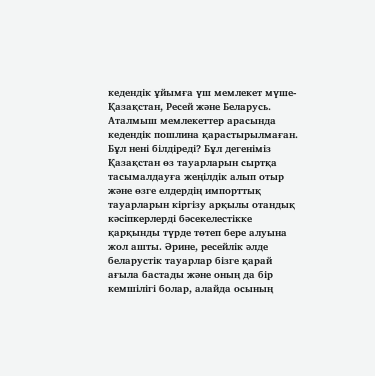кедендік ұйымға үш мемлекет мүше-Қазақстан, Ресей және Беларусь. Аталмыш мемлекеттер арасында кедендік пошлина қарастырылмаған. Бұл нені білдіреді? Бұл дегеніміз Қазақстан өз тауарларын сыртқа тасымалдауға жеңілдік алып отыр және өзге елдердің импорттық тауарларын кіргізу арқылы отандық кәсіпкерлерді бәсекелестікке қарқынды түрде төтеп бере алуына жол ашты. Әрине, ресейлік әлде беларустік тауарлар бізге қарай ағыла бастады және оның да бір кемшілігі болар, алайда осының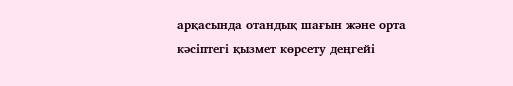арқасында отандық шағын және орта кәсіптегі қызмет көрсету деңгейі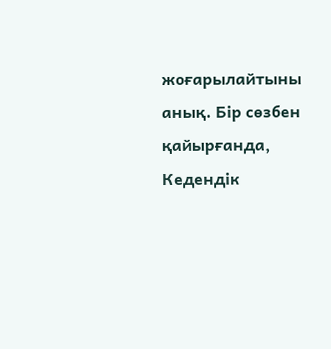жоғарылайтыны анық. Бір сөзбен қайырғанда, Кедендік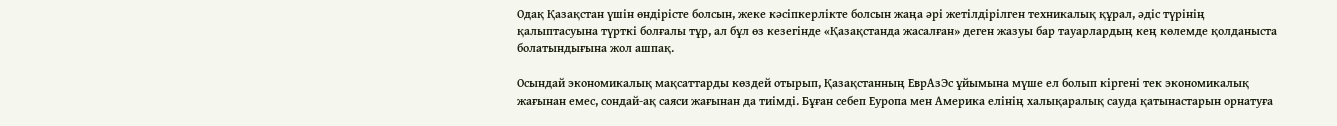Одақ Қазақстан үшін өндірісте болсын, жеке кәсіпкерлікте болсын жаңа әрі жетілдірілген техникалық құрал, әдіс түрінің қалыптасуына түрткі болғалы тұр, ал бұл өз кезегінде «Қазақстанда жасалған» деген жазуы бар тауарлардың кең көлемде қолданыста болатындығына жол ашпақ.

Осындай экономикалық мақсаттарды көздей отырып, Қазақстанның ЕврАзЭс ұйымына мүше ел болып кіргені тек экономикалық жағынан емес, сондай-ақ саяси жағынан да тиімді. Бұған себеп Еуропа мен Америка елінің халықаралық сауда қатынастарын орнатуға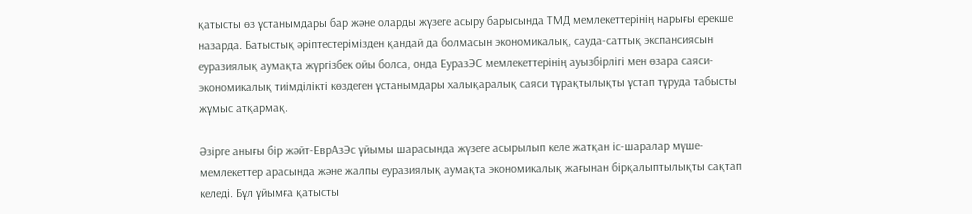қатысты өз ұстанымдары бар және оларды жүзеге асыру барысында ТМД мемлекеттерінің нарығы ерекше назарда. Батыстық әріптестерімізден қандай да болмасын экономикалық, сауда-саттық экспансиясын еуразиялық аумақта жүргізбек ойы болса, онда ЕуразЭС мемлекеттерінің ауызбірлігі мен өзара саяси-экономикалық тиімділікті көздеген ұстанымдары халықаралық саяси тұрақтылықты ұстап тұруда табысты жұмыс атқармақ.

Әзірге анығы бір жәйт-ЕврАзЭс ұйымы шарасында жүзеге асырылып келе жатқан іс-шаралар мүше-мемлекеттер арасында және жалпы еуразиялық аумақта экономикалық жағынан бірқалыптылықты сақтап келеді. Бұл ұйымға қатысты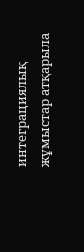интеграциялық жұмыстар атқарыла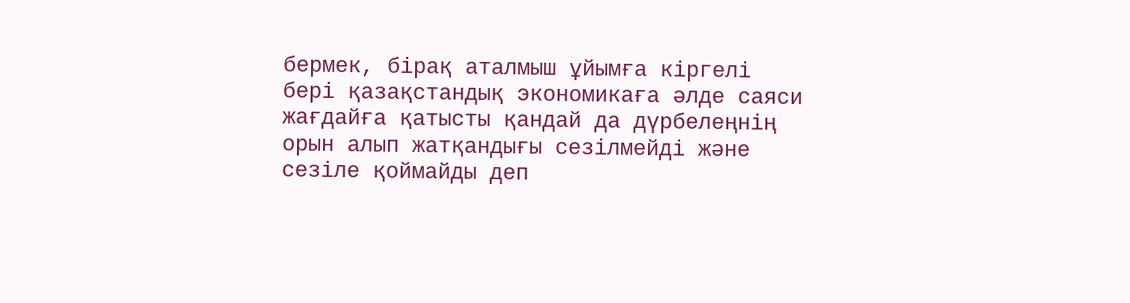бермек, бірақ аталмыш ұйымға кіргелі бері қазақстандық экономикаға әлде саяси жағдайға қатысты қандай да дүрбелеңнің орын алып жатқандығы сезілмейді және сезіле қоймайды деп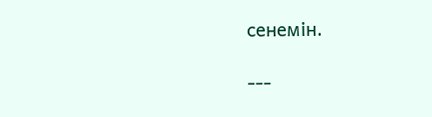сенемін.

---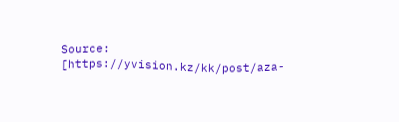Source: [https://yvision.kz/kk/post/aza-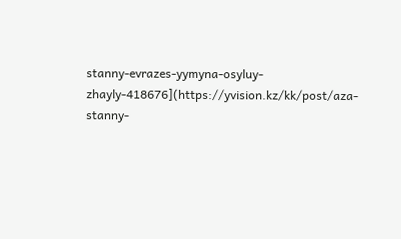stanny-evrazes-yymyna-osyluy-zhayly-418676](https://yvision.kz/kk/post/aza-stanny-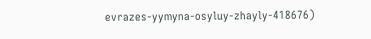evrazes-yymyna-osyluy-zhayly-418676)